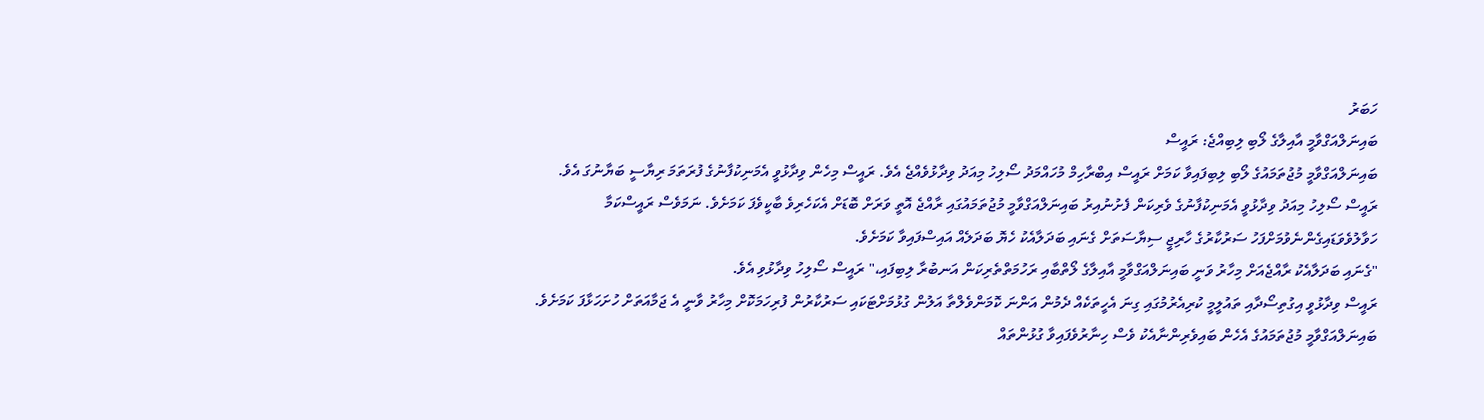ހަބަރު
ބައިނަލްއަގްވާމީ އާއިލާގެ ލޯބި ލިބިއްޖެ: ރައީސް
ބައިނަލްއަގްވާމީ މުޖުތަމައުގެ ލޯބި ލިބިފައިވާ ކަމަށް ރައީސް އިބްރާހިމް މުހައްމަދު ސޯލިހު މިއަދު ވިދާޅުވެއްޖެ އެވެ. ރައީސް މިހެން ވިދާޅުވީ އެމަނިކުފާނުގެ ފުރަތަމަ ރިޔާސީ ބަޔާނުގަ އެވެ.
ރައީސް ސޯލިހު މިއަދު ވިދާޅުވީ އެމަނިކުފާނުގެ ވެރިކަން ފެށުނުއިރު ބައިނަލްއަގްވާމީ މުޖުތަމައުގައި ރާއްޖެ އޮތީ ވަރަށް ބޮޑަށް އެކަހެރިވެ ބާކީވެފަ ކަމަށެވެ. ނަމަވެސް ރައީސްކަމާ ހަވާލުވެވަޑައިގެންނެވުމަށްފަހު ސަރުކާރުގެ ހާރިޖީ ސިޔާސަތަށް ގެނައި ބަދަލާއެކު ހެޔޮ ބަދަލެއް އައިސްފައިވާ ކަމަށެވެ.
"ގެނައި ބަދަލާއެކު ރާއްޖެއަށް މިހާރު ވަނީ ބައިނަލްއަގްވާމީ އާއިލާގެ ލޯތްބާއި ރަހުމަތްތެރިކަން އަނބުރާ ލިބިފައި،" ރައީސް ސޯލިހު ވިދާޅުވި އެވެ.
ރައީސް ވިދާޅުވީ އިގުތިސޯދާއި ތައުލީމީ ކުރިއެރުމުގައި ގިނަ އެހީތަކެއް ދެމުން އަންނަ ކޮމަންވެލްތާ އަލުން ގުޅުމަށްޓަކައި ސަރުކާރުން ފުރިހަމަކޮށް މިހާރު ވާނީ އެ ޖަމާއަތަށް ހުށަހަޅާފަ ކަމަށެވެ. ބައިނަލްއަގްވާމީ މުޖުތަމައުގެ އެހެން ބައިވެރިންނާއެކު ވެސް ހިނާރުވެފައިވާ ގުޅުންތައް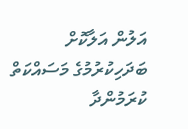އަލުން އަލާކޮށް ބަދަހިކުރުމުގެ މަސައްކަތް ކުރަމުންދާ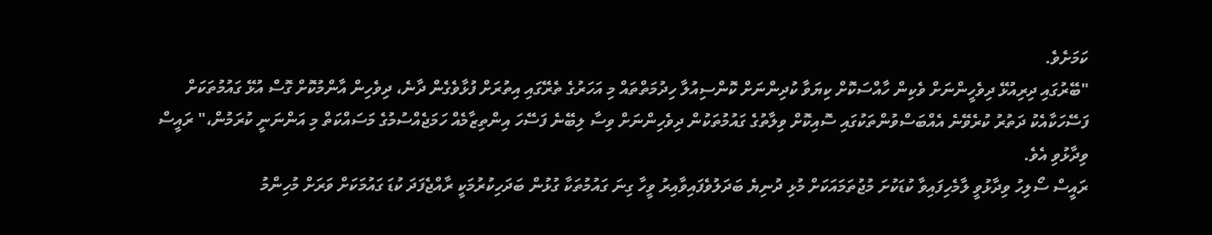ކަމަށެވެ.
"ބޭރުގައި ދިރިއުޅޭ ދިވެހީންނަށް ވެކިން ހާއްސަކޮށް ކިޔަވާ ކުދިންނަށް ކޮންސިއުލާ ހިދުމަތްތައް މި އަހަރުގެ ތެރޭގައި އިތުރަށް ފުޅާވެގެން ދާނެ، ދިވެހިން އާންމުކޮށް ގޮސް އުޅޭ ގައުމުތަކަށް ފަސޭހަކާއެކު ދަތުރު ކުރެވޭނެ އެއްބަސްވުންތަކުގައި ސޮއިކޮށް ވިލާތުގެ ގައުމުތަކުން ދިވެހިންނަށް ވިސާ ލިބޭނެ ފަސޭހަ އިންތިޒާމެއް ހަމަޖެއްސުމުގެ މަސައްކަތް މި އަންނަނީ ކުރަމުން،" ރައީސް ވިދާޅުވި އެވެ.
ރައީސް ސޯލިހު ވިދާޅުވީ ލާމެހިފައިވާ ކުޑަކުށަ މުޖުތަމައަކަށް މުޅި ދުނިޔެ ބަދަލުވެފައިވާއިރު ވީހާ ގިނަ ގައުމުތަކާ ގުޅުން ބަދަހިކުރުމަކީ ރާއްޖެފަދަ ކުޑަ ގައުމަކަށް ވަރަށް މުހިންމު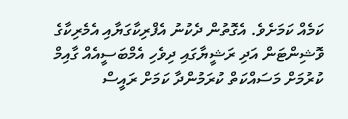ކަމެއް ކަމަށެވެ. އެގޮތުން ދެކުނު އެފްރިކާގަޔާއި އެމެރިކާގެ ވޮޝިންޓަން އަދި ރަޝީޔާގައި ދިވެހި އެމްބަސީއެއް ގާއިމް ކުރުމަށް މަސައްކަތް ކުރަމުންދާ ކަމަށް ރައީސް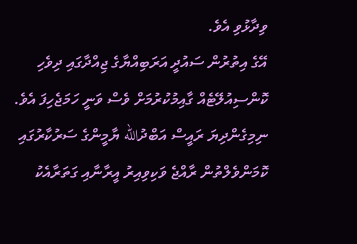ވިދާޅުވި އެވެ.
އޭގެ އިތުރުން ސައުދީ އަރަބިއްޔާގެ ޖިއްދާގައި ދިވެހި ކޮންސިއުލޭޓެއް ގާއިމުކުރުމަށް ވެސް ވަނީ ހަމަޖެހިފަ އެވެ.
ނިމިގެންދިޔަ ރައީސް އަބްދުالله ޔާމީންގެ ސަރުކާރުގައި ކޮމަންވެލްތުން ރާއްޖެ ވަކިވިއިރު އީރާނާއި ގަތަރާއެކު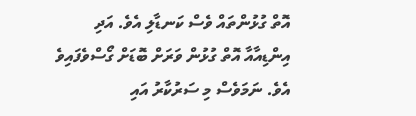އޮތް ގުޅުންތައް ވެސް ކަނޑާލި އެވެ. އަދި އިންޑިއާއާ އޮތް ގުޅުން ވަރަށް ބޮޑަށް ގޯސްވެފައިވެ އެވެ. ނަމަވެސް މި ސަރުކާރު އައި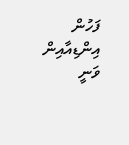ފަހުން އިންޑިއާއިން ވަނީ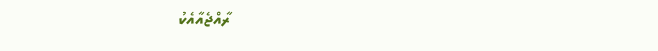ރާއްޖެއާއެކު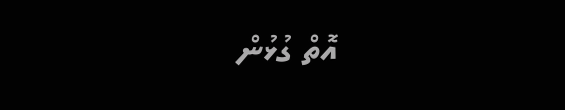އޮތް ގުޅުން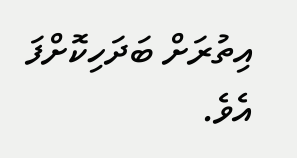އިތުރަށް ބަދަހިކޮށްފަ އެވެ.